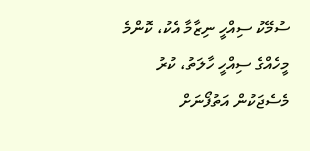ސުމޭކު ސިއްހީ ނިޒާމާ އެކު، ކޮންމެ މީހެއްގެ ސިއްހީ ހާލަތު، ކުރު މެސެޖަކުން އަތުފޯނަށް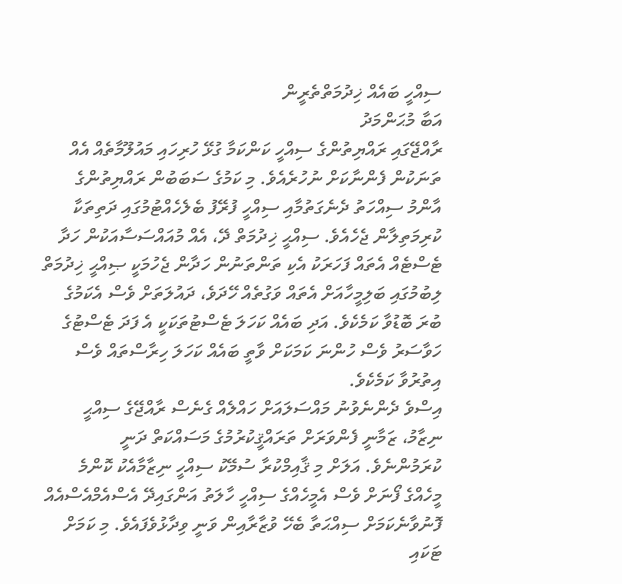ސިއްހީ ބައެއް ޚިދުމަތްތެރީން
އަބާ މުޙަންމަދު
ރާއްޖޭގައި ރައްޔިތުންގެ ސިއްހީ ކަންކަމާ ގުޅޭ ހުރިހައި މައުލޫމާތެއް އެއް ތަނަކުން ފެންނާކަށް ނުހުރެއެވެ. މި ކަމުގެ ސަބަބުން ރައްޔިތުންގެ އާންމު ސިއްހަތު ދެނެގަތުމާއި ސިއްހީ ފުރޭފު ބެލެހެއްޓުމުގައި ދަތިތަކާ ކުރިމަތިލާން ޖެހެއެވެ. ސިއްޙީ ޚިދުމަތް ދޭ، އެއް މުއައްސަސާއަކުން ހަދާ ޓެސްޓެއް އެތައް ފަހަރަކު އެކި ތަންތަނުން ހަދާން ޖެހުމަކީ ޞިއްޙީ ޚިދުމަތް ލިބުމުގައި ބަލިމީހާއަށް އެތައް ވަގުތެއް ހޭދަވެ، ދައުލަތަށް ވެސް އެކަމުގެ ބުރަ ބޮޑުވާ ކަމެކެވެ. އަދި ބައެއް ކަހަލަ ޓެސްޓުތަކަކީ އެ ފަދަ ޓެސްޓުގެ ހަވާސަރު ވެސް ހުންނަ ކަމަކަށް ވާތީ ބައެއް ކަހަލަ ހިރާސްތައް ވެސް އިތުރުވާ ކަމެކެވެ.
އިސްވެ ދެންނެވުނު މައްސަލައަށް ހައްލެއް ގެނެސް ރާއްޖޭގެ ސިއްޙީ ނިޒާމު، ޒަމާނީ ފެންވަރަށް ތަރައްޤީކުރުމުގެ މަސައްކަތް ދަނީ ކުރަމުންނެވެ. އަލަށް މި ޤާއިމްކުރާ ސުމޭކު ސިއްހީ ނިޒާމާއެކު ކޮންމެ މީހެއްގެ ފޯނަށް ވެސް އެމީހެއްގެ ސިއްހީ ހާލަތު އަންގައިދޭ އެސްއެމްއެސްއެއް ފޮނުވާނެކަމަށް ސިއްޙަތާ ބެހޭ ވުޒާރާއިން ވަނީ ވިދާޅުވެފައެވެ. މި ކަމަށް ޓަކައި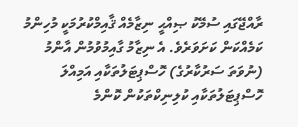ރާއްޖޭގައި ސުމޭކު ޞިއްޙީ ނިޒާމެއް ޤާއިމްކުރުމަކީ މުހިންމު ކަމެއްކަން ކަށަވަރެވެ. އެ ނިޒާމު ގާއިމުވުމުން އާންމު (ނުވަތަ ސަރުކާރުގެ) ހޮސްޕިޓަލުތަކާއި އަމިއްލަ ހޮސްޕިޓަލުތަކާއި ކުލިނިކްތަކުން ކޮންމެ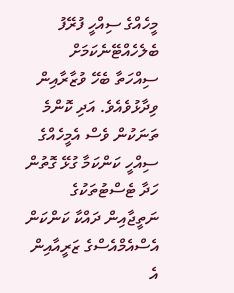މީހެއްގެ ސިއްހީ ފުރޭފު ބެލެހެއްޓޭނެކަމަށް ސިއްހަތާ ބެހޭ ވުޒާރާއިން ވިދާޅުވެއެވެ. އަދި ކޮންމެ ތަނަކުން ވެސް އެމީހެއްގެ ސިއްހީ ކަންކަމާ ގުޅޭ ގޮތުން ހަދާ ޓެސްޓުތަކުގެ ނަތީޖާއިން ދައްކާ ކަންކަން އެސްއެމްއެސްގެ ޒަރީއާއިން އެ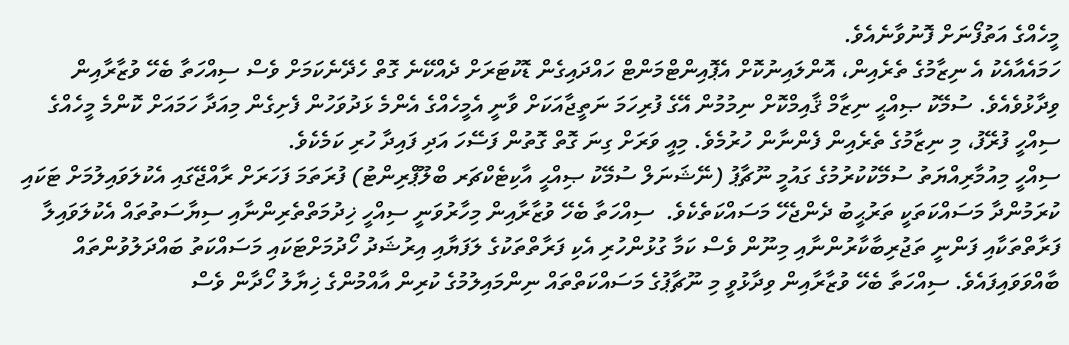މީހެއްގެ އަތުފޯނަށް ފޮނުވާނެއެވެ.
ހަމައެއާއެކު އެ ނިޒާމުގެ ތެރެއިން، އޮންލައިނުކޮށް އެޕޮއިންޓްމަންޓް ހައްދައިގެން ޑޮކުޓަރަށް ދެއްކޭނެ ގޮތް ހެދޭނެކަމަށް ވެސް ސިއްހަތާ ބެހޭ ވުޒާރާއިން ވިދާޅުވެއެވެ. ސުމޭކު ޞިއްޙީ ނިޒާމް ޤާއިމްކޮށް ނިމުމުން އޭގެ ފުރިހަމަ ނަތީޖާއަކަށް ވާނީ އެމީހެއްގެ އެންމެ ޅަދުވަހުން ފެށިގެން މިއަދާ ހަމައަށް ކޮންމެ މީހެއްގެ ސިއްހީ ފުރޭފު، މި ނިޒާމުގެ ތެރެއިން ފެންނާން ހުރުމެވެ. މިއީ ވަރަށް ގިނަ ގޮތް ގޮތުން ފަސޭހަ އަދި ފައިދާ ހުރި ކަމެކެވެ.
ސިއްހީ މިއުމާރިއްޔަތު ސުމޭކުކުރުމުގެ ގައުމީ ނޫޗާޕު (ނޭޝަނަލް ސުމޭކު ޞިއްޙީ އާކިޓެކްޗަރ ބްލޫޕްރިންޓު) ފުރަތަމަ ފަހަރަށް ރާއްޖޭގައި އެކުލަވައިލުމަށް ޓަކައި ކުރަމުންދާ މަސައްކަތަކީ ތަރުޙީބު ދެންޖެހޭ މަސައްކަތެކެވެ.  ސިއްހަތާ ބެހޭ ވުޒާރާއިން މިހާރުވަނީ ސިއްހީ ޚިދުމަތްތެރިންނާއި ސިޔާސަތުތައް އެކުލަވައިލާ ފަރާތްތަކާއި ފަންނީ ތަޖުރިބާކާރުންނާއި މިނޫން ވެސް ކަމާ ގުޅުންހުރި އެކި ފަރާތްތަކުގެ ލަފަޔާއި އިރުޝަދު ހޯދުމަށްޓަކައި މަސައްކަތު ބައްދަލުވުންތައް ބާއްވަވައިފައެވެ. ސިއްހަތާ ބެހޭ ވުޒާރާއިން ވިދާޅުވީ މި ނޫޗާޕުގެ މަސައްކަތްތައް ނިންމައިލުމުގެ ކުރިން އާއްމުންގެ ޚިޔާލު ހޯދާން ވެސް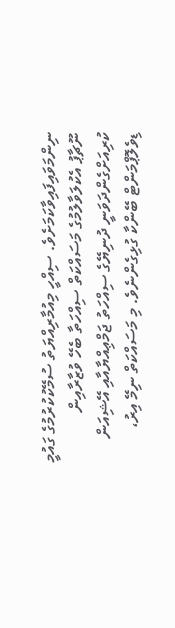ނިންމަވައިފައިވާކަމަށެވެ. ސިއްހީ މިއުމާރިއްޔަތު ސުމޭކުކުރުމުގެ ގައުމީ ނޫޗާޕު އެކުލަވާލުމުގެ މަސައްކަތް ސިއްހަތާ ބެހޭ ވުޒާރާއިން ކުރިއަށްގެންދަވަނީ ދުނިޔޭގެ ސިއްހަތު ޖަމްޢިއްޔާއާއި އޭޝިއަން ޑިވެލޮޕްމަންޓް ބޭންކާ ގުޅިގެންނެވެ. މި މަސައްކަތް ނިމޭ އިރު،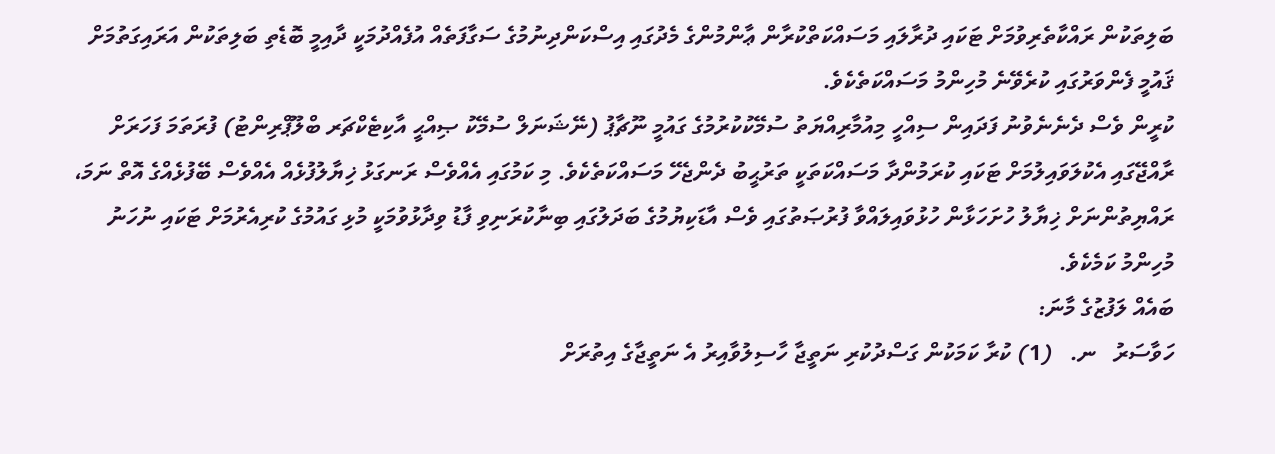ބަލިތަކުން ރައްކާތެރިވުމަށް ޓަކައި ދުރާލައި މަސައްކަތްކުރާން ޢާންމުންގެ މެދުގައި އިސްކަންދިނުމުގެ ސަގާފަތެއް އުފެއްދުމަކީ ދާއިމީ ބޮޑެތި ބަލިތަކުން އަރައިގަތުމަށް ޤައުމީ ފެންވަރުގައި ކުރެވޭނެ މުހިންމު މަސައްކަތެކެވެ.
ކުރީން ވެސް ދެނެނެވުނު ފަދައިން ސިއްހީ މިއުމާރިއްޔަތު ސުމޭކުކުރުމުގެ ގައުމީ ނޫޗާޕު (ނޭޝަނަލް ސުމޭކު ޞިއްޙީ އާކިޓެކްޗަރ ބްލޫޕްރިންޓު) ފުރަތަމަ ފަހަރަށް ރާއްޖޭގައި އެކުލަވައިލުމަށް ޓަކައި ކުރަމުންދާ މަސައްކަތަކީ ތަރުޙީބު ދެންޖެހޭ މަސައްކަތެކެވެ. މި ކަމުގައި އެއްވެސް ރަނގަޅު ޚިޔާލުފުޅެއް އެއްވެސް ބޭފުޅެއްގެ އޮތް ނަމަ، ރައްޔިތުންނަށް ޚިޔާލު ހުށަހަޅާން ހުޅުވައިލައްވާ ފުރުޞަތުގައި ވެސް އާޑަކިޔުމުގެ ބަދަލުގައި ބިނާކުރަނިވި ފާޑު ވިދާޅުވުމަކީ މުޅި ގައުމުގެ ކުރިއެރުމަށް ޓަކައި ނުހަނު މުހިންމު ކަމެކެވެ.
ބައެއް ލަފުޒުގެ މާނަ:
ހަވާސަރު   ނ.   (1) ކުރާ ކަމަކުން ގަސްދުކުރި ނަތީޖާ ހާސިލުވާއިރު އެ ނަތީޖާގެ އިތުރަށް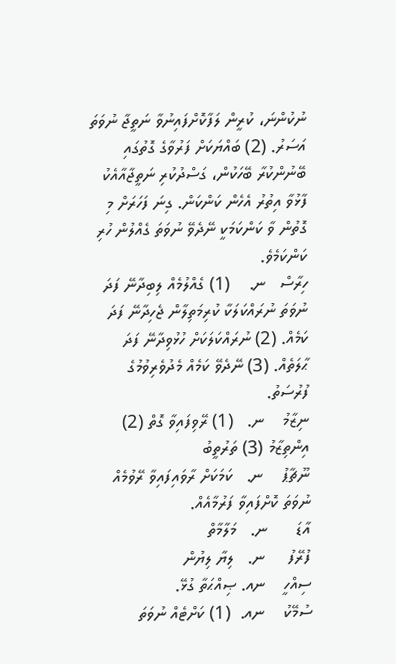ނުކުންނަ، ކުރީން ލަފާކޮށްފައިނުވާ ނަތީޖާ ނުވަތަ އަސަރު. (2) ބައްޔަކަށް ފަރުވާގެ ގޮތުގައި ބޭނުންކުރާ ބޭހަކުން، ގަސްދުކުރި ނަތީޖާއާއެކު ފާޅުވާ އިތުރު އެހެން ކަންކަން. ގިނަ ފަހަރަށް މި ގޮތުން ވާ ކަންކަމަކީ ނޭދެވޭ ނުވަތަ ގެއްލުން ހުރި ކަންކަމެވެ.
ހިރާސް   ނ.    (1) ގެއްލުމެއް ލިބިދާނޭ ފަދަ ނުވަތަ ނުރައްކަލަކާ ކުރިމަތިލާން ޖެހިދާނޭ ފަދަ ކަމެއް. (2) ނުރައްކަލަކަށް ހުޅުވިދާނޭ ފަދަ ޙާލަތެއް. (3) ނޭދެވޭ ކަމެއް މެދުވެރިވުމުގެ ފުރުސަތު.
ނިޒާމު    ނ.   (1) ރޭވިފައިވާ ގޮތް (2) އިންތިޒާމު (3) ތަރުތީބު
ނޫޗާޕު    ނ.   ކަމަކަށް ރާވައިފައިވާ ރޭވުމެއް ނުވަތަ ކޮށްފައިވާ ފަރުމާއެއް.
އާޑަ      ނ.   މަލާމާތް
ފުރޭފު     ނ.   ލިޔާ ލިޔުން
ސިއްހީ    ނއ. ޞިއްޙަތާ ގުޅޭ.
ސުމޭކު    ނއ.  (1) ކަށްޓެއް ނުވަތަ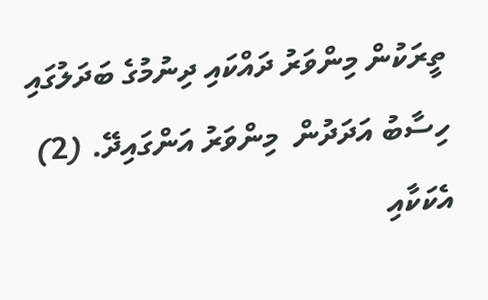ތީރަކުން މިންވަރު ދައްކައި ދިނުމުގެ ބަދަލުގައި ހިސާބު އަދަދުން  މިންވަރު އަންގައިދޭ. (2) އެކަކާއި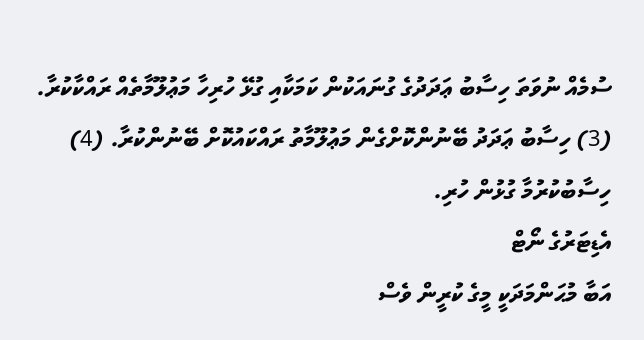ސުމެއް ނުވަތަ ހިސާބު ޢަދަދުގެ ގުނައަކުން ކަމަކާއި ގުޅޭ ހުރިހާ މަޢުލޫމާތެއް ރައްކާކުރާ. (3) ހިސާބު ޢަދަދު ބޭނުންކޮށްގެން މަޢުލޫމާތު ރައްކައުކޮށް ބޭނުންކުރާ. (4) ހިސާބުކުރުމާ ގުޅުން ހުރި.
އެޑިޓަރުގެ ނޯޓް
އަބާ މުޙަންމަދަކީ މީގެ ކުރީން ވެސް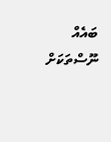ބައެއް ނޫސްތަކަށް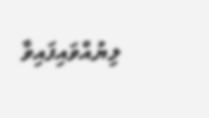ލިޔުއްވައިފައިވާ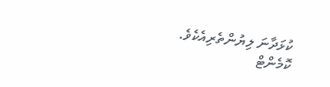ކުޅަދާނަ ލިޔުންތެރިއެކެވެ.
ކޮމެންޓް